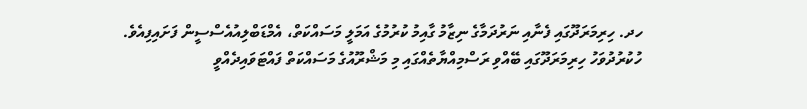ހދ. ހިރިމަރަދޫގައި ފެނާއި ނަރުދަމާގެ ނިޒާމު ގާއިމު ކުރުމުގެ އަމަލީ މަސައްކަތް، އެމްޑަބްލިއުއެސްސީން ފަށައިފިއެވެ.
ހުކުރުދުވަހު ހިރިމަރަދޫގައި ބޭއްވި ރަސްމިއްޔާތެއްގައި މި މަޝްރޫއުގެ މަސައްކަތް ފައްޓަވައިދެއްވީ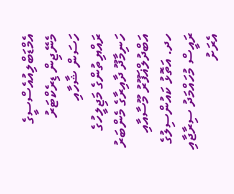އެމްޑަބްލިއުއެސްސީގެ މެނޭޖިން ޑިރެކްޓަރު ހަސަން ޝާހާއި ރައްޔިތުންގެ މަޖިލީހުގެ ހަނިމާދޫ ދާއިރާގެ މެންބަރު އަބްދުލްޣަފޫރު މޫސާއާއި ހދ. އަތޮޅު ކައުންސިލުގެ ރައީސް މުހައްމަދު ސިރާޖާއި އެރަށު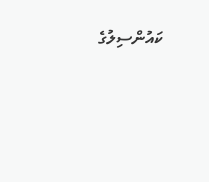ކައުންސިލުގެ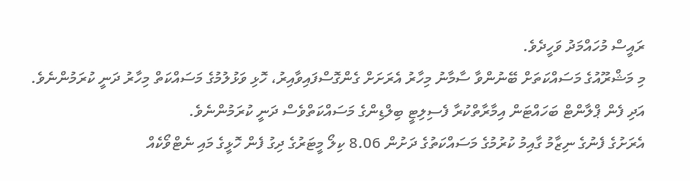ރައީސް މުހައްމަދު ވަހީދެވެ.
މި މަޝްރޫއުގެ މަސައްކަތަށް ބޭނުންވާ ސާމާނު މިހާރު އެރަށަށް ގެންގޮސްފައިވާއިރު، ހޮޅި ވަޅުލުމުގެ މަސައްކަތް މިހާރު ދަނީ ކުރަމުންނެވެ. އަދި ފެން ޕްލާންޓް ބަހައްޓަން އިމާރާތްކުރާ ފެސިލިޓީ ބިލްޑިންގެ މަސައްކަތްވެސް ދަނީ ކުރަމުންނެވެ.
އެރަށުގެ ފެނުގެ ނިޒާމު ގާއިމު ކުރުމުގެ މަސައްކަތުގެ ދަށުން 8.06 ކިލޯ މީޓަރުގެ ދިގު ފެން ހޮޅީގެ މައި ނެޓްވޯކެއް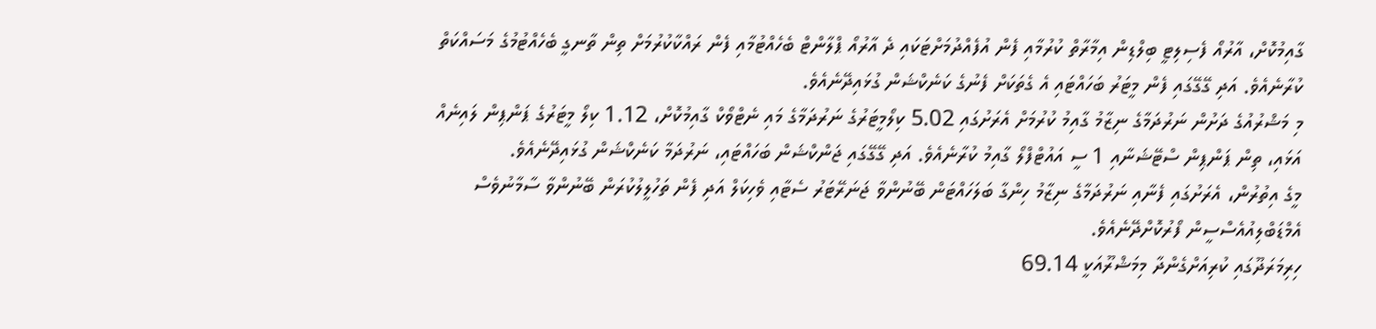ގާއިމުކޮށް، އާރުއޯ ފެސިލިޓީ ބިލްޑިން އިމާރާތް ކުރުމާއި ފެން އުފެއްދުމަށްޓަކައި ދެ އާރުއޯ ޕްލާންޓް ބެހެއްޓުމާއި ފެން ރައްކާކުރުމަށް ތިން ތާނގީ ބެހެއްޓުމުގެ މަސައްކަތް ކުރާނެއެވެ. އަދި ގޭގޭގައި ފެން މީޓަރު ބަހައްޓައި އެ ގެތަކަށް ފެނުގެ ކަނެކްޝަން ގުޅައިދޭނެއެވެ.
މި މަޝްރުއުގެ ދަށުން ނަރުދަމާގެ ނިޒާމު ގާއިމު ކުރުމަށް އެރަށުގައި 5.02 ކިލޯމީޓަރުގެ ނަރުދަމާގެ މައި ނެޓްވޯކް ގާއިމުކޮށް، 1.12 ކިލޯ މީޓަރުގެ ޕަންޕިން ލައިނެއް އަޅައި، ތިން ޕަންޕިން ސްޓޭޝަނާއި 1 ސީ އައުޓްފްލޯ ގާއިމު ކުރާނެއެވެ. އަދި ގޭގޭގައި ޖަންކްޝަން ބަހައްޓައި، ނަރުދަމާ ކަނެކްޝަން ގުޅައިދޭނެއެވެ.
މީގެ އިތުރުން، އެރަށުގައި ފެނާއި ނަރުދަމާގެ ނިޒާމު ހިންގާ ބަލަހައްޓަން ބޭނުންވާ ޖަނަރޭޓަރު ސެޓާއި ވެހިކަލް އަދި ފެން ތަހުލީލުކުރަން ބޭނުންވާ ސާމާނުވެސް އެމްޑަބްލިއުއެސްސީން ފޯރުކޮށްދޭނެއެވެ.
ހިރިމަރަދޫގައި ކުރިއަށްގެންދާ މިމަޝްރޫއަކީ 69.14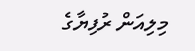މިލިއަން ރުފިޔާގެ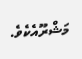މަޝްރޫއެކެވެ.